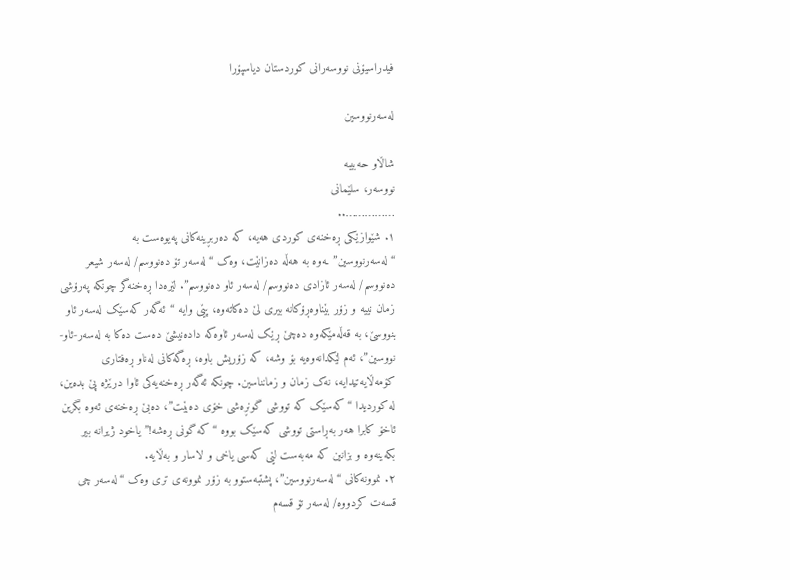فیدراسیۆنی نووسەرانی کوردستان دیاسپۆرا

لەسەرنووسین

شاڵاو حەبیبە
نووسەر، سلێمانی
……………..
١. شێوازێکی ڕەخنەی کوردی هەیە، کە دەربڕینەکانی پەیوەست بە “لەسەرنووسین”ـەوە بە هەڵە دەزانێت، وەک “لەسەر تۆ دەنووسم/ لەسەر شیعر دەنووسم/ لەسەر ئازادی دەنووسم/ لەسەر ئاو دەنووسم”. لێرەدا ڕەخنەگر چونکە پەرۆشی زمان نییە و زۆر بێناوەڕۆکانە بیری لێ دەکاتەوە، پێی وایە “ئەگەر کەسێک لەسەر ئاو بنووسێ، بە قەڵەمێکەوە دەچێ ڕێک لەسەر ئاوەکە دادەنیشێ دەست دەکا بە لەسەر-ئاو-نووسین”، ئەم لێکدانەوەیە بۆ وشە، کە زۆریش باوە، ڕەگەکانی لەناو ڕەفتاری کۆمەڵایەتیدایە، نەک زمان و زمانناسین. چونکە ئەگەر ڕەخنەیەکی ئاوا درێژە پێ بدەین، لە کوردیدا “کەسێک کە تووشی گونڕەشی خۆی دەبێت”، دەبێ ڕەخنەی ئەوە بگرین ئاخۆ کابرا هەر بەڕاستی تووشی کەسێک بووە “کە گونی ڕەشە!” یاخود ژیرانە بیر بکەینەوە و بزانین کە مەبەست لێی کەسی یاخی و لاسار و بەڵایە.
٢. نموونەکانی “لەسەرنووسین”، پشتبەستوو بە زۆر نموونەی تری وەک “لەسەر چی قسەت کردووە/ لەسەر تۆ قسەم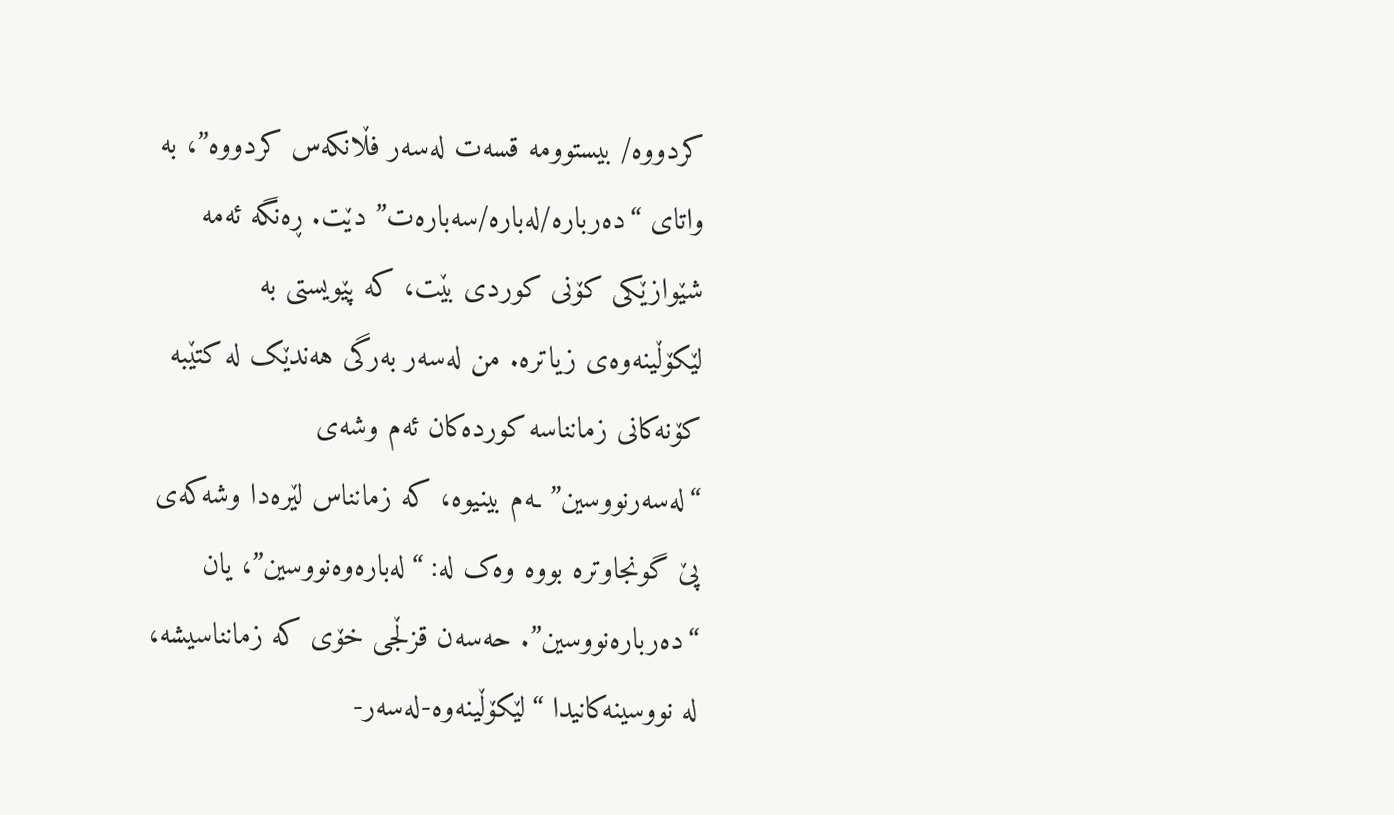کردووە/ بیستوومە قسەت لەسەر فڵانکەس کردووە”، بە واتای “دەربارە/لەبارە/سەبارەت” دێت. ڕەنگە ئەمە شێوازێکی کۆنی کوردی بێت، کە پێویستی بە لێکۆڵینەوەی زیاترە. من لەسەر بەرگی هەندێک لە کتێبە کۆنەکانی زمانناسە کوردەکان ئەم وشەی “لەسەرنووسین”ـەم بینیوە، کە زمانناس لێرەدا وشەکەی پێ گونجاوترە بووە وەک لە: “لەبارەوەنووسین”، یان “دەربارەنووسین”. حەسەن قزڵجی خۆی کە زمانناسیشە، لە نووسینەکانیدا “لێکۆڵینەوە-لەسەر-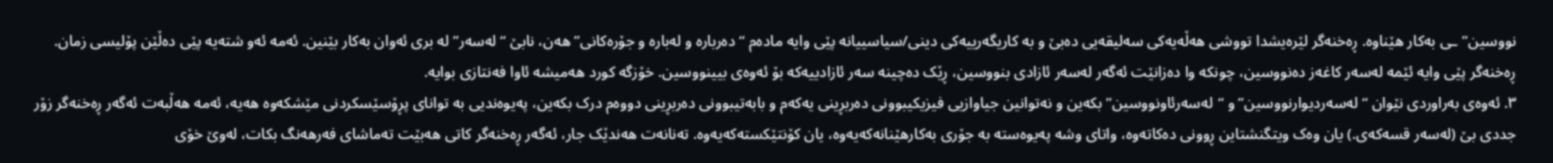نووسین”ـی بەکار هێناوە. ڕەخنەگر لێرەیشدا تووشی هەڵەیەکی سەلیقەیی دەبێ و بە کاریگەرییەکی دینی/سیاسییانە پێی وایە مادەم “دەربارە و لەبارە و جۆرەکانی” هەن، نابێ “لەسەر” لە بری ئەوان بەکار بێنین. ئەمە ئەو شتەیە پێی دەڵێن پۆلیسی زمان. ڕەخنەگر پێی وایە ئێمە لەسەر کاغەز دەنووسین، چونکە وا دەزانێت ئەگەر لەسەر ئازادی بنووسین، ڕێک دەچینە سەر ئازادییەکە بۆ ئەوەی بیینووسین. خۆزگە کورد هەمیشە ئاوا فەنتازی بوایە.
٣. ئەوەی بەراوردی نێوان “لەسەردیوارنووسین” و “لەسەرئاونووسین” بکەین و نەتوانین جیاوازیی فیزیکیبوونی دەربڕینی یەکەم و بابەتیبوونی دەربڕینی دووەم درک بکەین، پەیوەندیی بە توانای پڕۆسێسکردنی مێشکەوە هەیە، ئەمە هەڵبەت ئەگەر ڕەخنەگر زۆر جددی بێ (لەسەر قسەکەی.) یان وەک ویتگنشتاین ڕوونی دەکاتەوە، واتای وشە پەیوەستە بە جۆری بەکارهێنانەکەیەوە، یان کۆنتێکستەکەیەوە. تەنانەت هەندێک جار، ئەگەر ڕەخنەگر کاتی هەبێت تەماشای فەرهەنگ بکات، لەوێ خۆی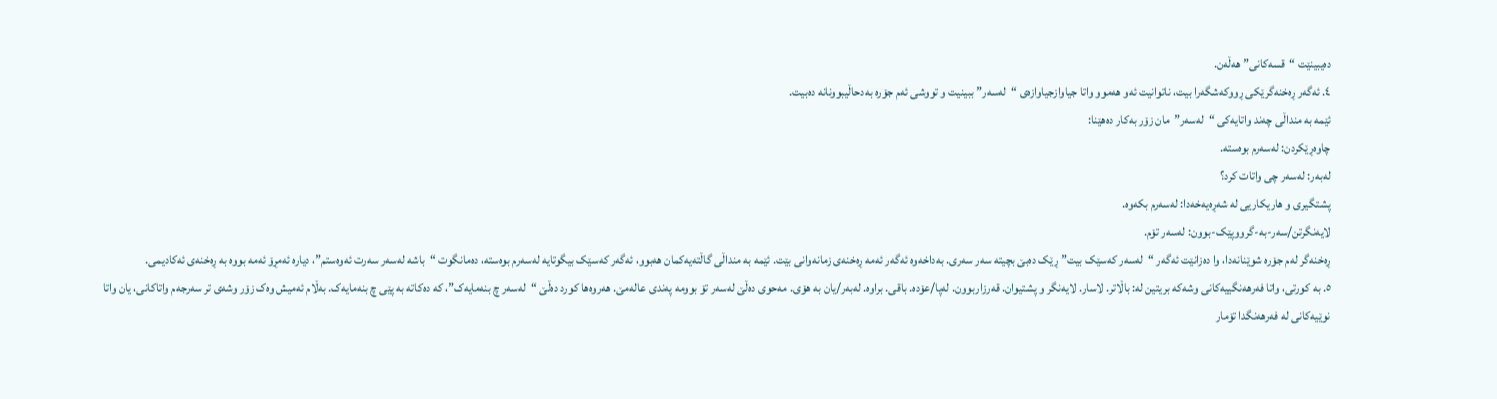دەیبینێت “قسەکانی” هەڵەن.
٤. ئەگەر ڕەخنەگرێکی ڕووکەشگەرا بیت، ناتوانیت ئەو هەموو واتا جیاوازجیاوازەی “لەسەر” ببینیت و تووشی ئەم جۆرە بەدحاڵیبوونانە دەبیت.
ئێمە بە منداڵی چەند واتایەکی “لەسەر”مان زۆر بەکار دەهێنا:
چاوەڕێکردن: لەسەرم بوەستە.
لەبەر: لەسەر چی واتات کرد؟
پشتگیری و هاریکاریی لە شەڕەیەخەدا: لەسەرم بکەوە.
لایەنگرتن/سەر-بە-گرووپێک-بوون: لەسەر تۆم.
ڕەخنەگر لەم جۆرە شوێنانەدا، وا دەزانێت ئەگەر “لەسەر کەسێک بیت” ڕێک دەبێ بچیتە سەر سەری. بەداخەوە ئەگەر ئەمە ڕەخنەی زمانەوانی بێت. ئێمە بە منداڵی گاڵتەیەکمان هەبوو، ئەگەر کەسێک بیگوتایە لەسەرم بوەستە، دەمانگوت “باشە لەسەر سەرت ئەوەستم”، دیارە ئەمڕۆ ئەمە بووە بە ڕەخنەی ئەکادیمی.
٥. بە کورتی، واتا فەرهەنگییەکانی وشەکە بریتین لە: باڵاتر. لاسار. لایەنگر و پشتیوان. قەرزاربوون. لەپا/عۆدە. باقی. براوە. لەبەر/یان بە هۆی. مەحوی دەڵێ لەسەر تۆ بوومە پەندی عالەمێ. هەروەها کورد دەڵێ “لەسەر چ بنەمایەک”، کە دەکاتە بە پێی چ بنەمایەک. بەڵام ئەمیش وەک زۆر وشەی تر سەرجەم واتاکانی، یان واتا نوێیەکانی لە فەرهەنگدا تۆمار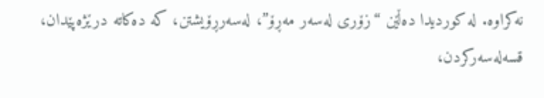نەکراوە. لە کوردیدا دەڵێن “زۆری لەسەر مەڕۆ”، لەسەرڕۆیشتن، کە دەکاتە درێژەپێدان، قسەلەسەرکردن،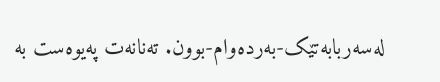لەسەربابەتێک-بەردەوام-بوون. تەنانەت پەیوەست بە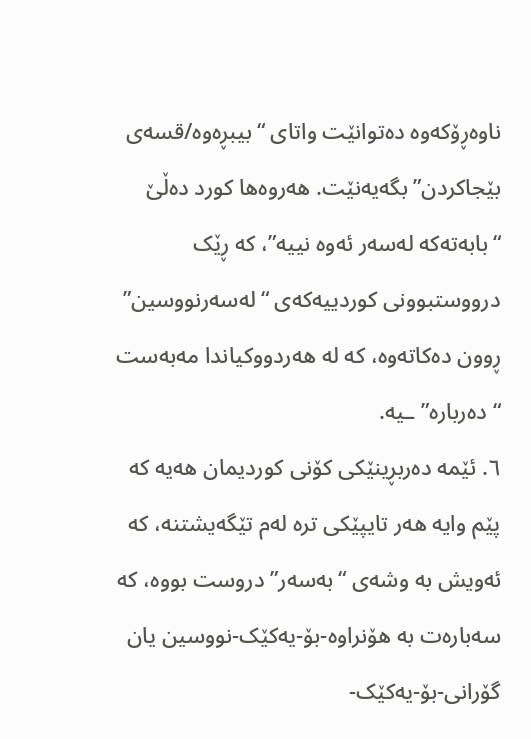ناوەڕۆکەوە دەتوانێت واتای “بیبڕەوە/قسەی بێجاکردن” بگەیەنێت. هەروەها کورد دەڵێ “بابەتەکە لەسەر ئەوە نییە”، کە ڕێک درووستبوونی کوردییەکەی “لەسەرنووسین” ڕوون دەکاتەوە، کە لە هەردووکیاندا مەبەست “دەربارە”ـیە.
٦. ئێمە دەربڕینێکی کۆنی کوردیمان هەیە کە پێم وایە هەر تایپێکی ترە لەم تێگەیشتنە، کە ئەویش بە وشەی “بەسەر” دروست بووە، کە سەبارەت بە هۆنراوە-بۆ-یەکێک-نووسین یان گۆرانی-بۆ-یەکێک-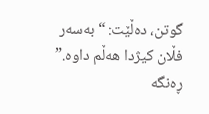گوتن، دەڵێت: “بەسەر فڵان کیژدا هەڵم داوە.” ڕەنگە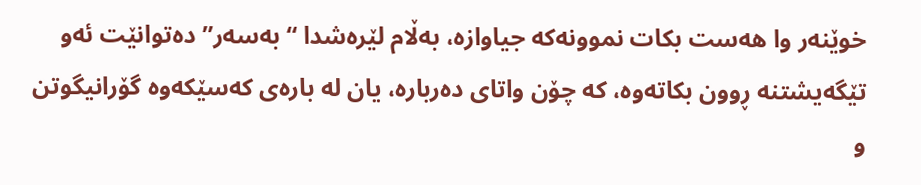خوێنەر وا هەست بکات نموونەکە جیاوازە، بەڵام لێرەشدا “بەسەر” دەتوانێت ئەو تێگەیشتنە ڕوون بکاتەوە، کە چۆن واتای دەربارە، یان لە بارەی کەسێکەوە گۆرانیگوتن و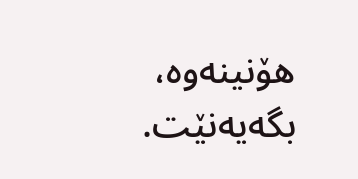هۆنینەوە، بگەیەنێت.